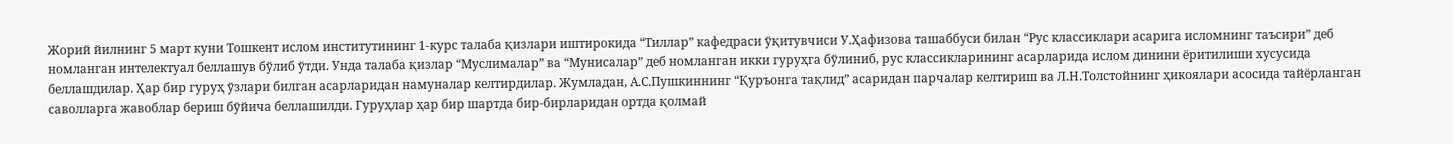Жорий йилнинг 5 март куни Тошкент ислом институтининг 1-курс талаба қизлари иштирокида “Тиллар” кафедраси ўқитувчиси У.Ҳафизова ташаббуси билан “Рус классиклари асарига исломнинг таъсири” деб номланган интелектуал беллашув бўлиб ўтди. Унда талаба қизлар “Муслималар” ва “Мунисалар” деб номланган икки гуруҳга бўлиниб, рус классикларининг асарларида ислом динини ёритилиши хусусида беллашдилар. Ҳар бир гуруҳ ўзлари билган асарларидан намуналар келтирдилар. Жумладан, А.С.Пушкиннинг “Қуръонга тақлид” асаридан парчалар келтириш ва Л.Н.Толстойнинг ҳикоялари асосида тайёрланган саволларга жавоблар бериш бўйича беллашилди. Гуруҳлар ҳар бир шартда бир-бирларидан ортда қолмай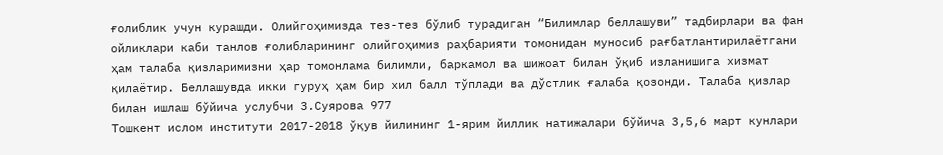ғолиблик учун курашди. Олийгоҳимизда тез-тез бўлиб турадиган “Билимлар беллашуви” тадбирлари ва фан ойликлари каби танлов ғолибларининг олийгоҳимиз раҳбарияти томонидан муносиб рағбатлантирилаётгани ҳам талаба қизларимизни ҳар томонлама билимли, баркамол ва шижоат билан ўқиб изланишига хизмат қилаётир. Беллашувда икки гуруҳ ҳам бир хил балл тўплади ва дўстлик ғалаба қозонди. Талаба қизлар билан ишлаш бўйича услубчи З.Суярова 977
Тошкент ислом институти 2017-2018 ўқув йилининг 1-ярим йиллик натижалари бўйича 3,5,6 март кунлари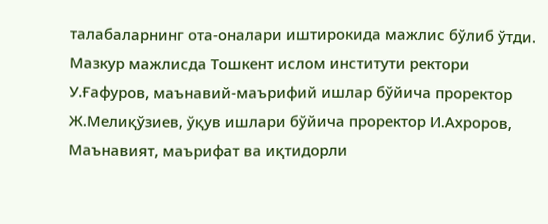талабаларнинг ота-оналари иштирокида мажлис бўлиб ўтди. Мазкур мажлисда Тошкент ислом институти ректори У.Ғафуров, маънавий-маърифий ишлар бўйича проректор Ж.Мелиқўзиев, ўқув ишлари бўйича проректор И.Ахроров, Маънавият, маърифат ва иқтидорли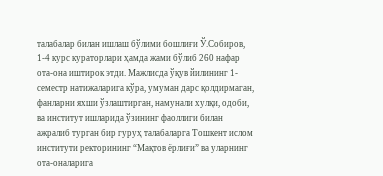талабалар билан ишлаш бўлими бошлиғи Ў.Собиров, 1-4 курс кураторлари ҳамда жами бўлиб 260 нафар ота-она иштирок этди. Мажлисда ўқув йилининг 1-семестр натижаларига кўра, умуман дарс қолдирмаган, фанларни яхши ўзлаштирган, намунали хулқи, одоби, ва институт ишларида ўзининг фаоллиги билан ажралиб турган бир гуруҳ талабаларга Тошкент ислом институти ректорининг “Мақтов ёрлиғи” ва уларнинг ота-оналарига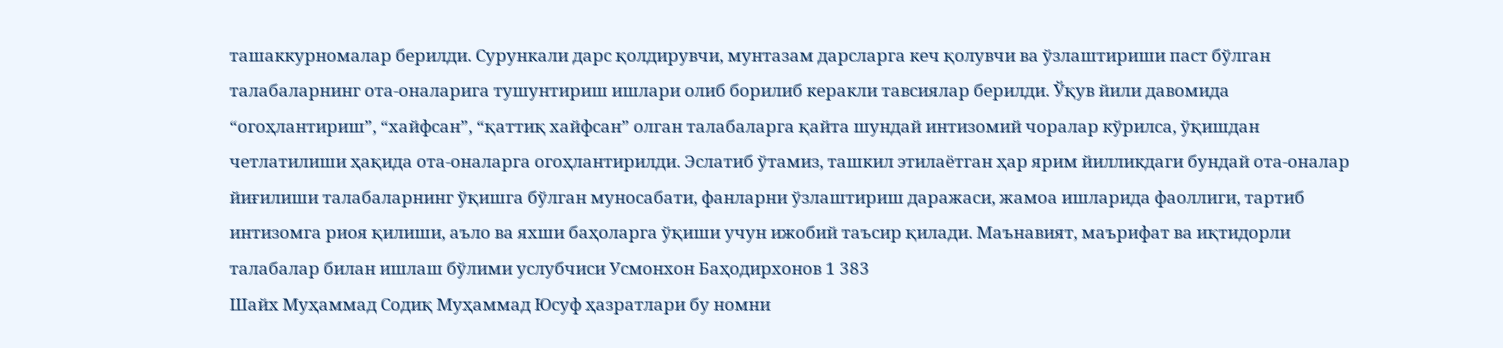ташаккурномалар берилди. Сурункали дарс қолдирувчи, мунтазам дарсларга кеч қолувчи ва ўзлаштириши паст бўлган талабаларнинг ота-оналарига тушунтириш ишлари олиб борилиб керакли тавсиялар берилди. Ўқув йили давомида “огоҳлантириш”, “хайфсан”, “қаттиқ хайфсан” олган талабаларга қайта шундай интизомий чоралар кўрилса, ўқишдан четлатилиши ҳақида ота-оналарга огоҳлантирилди. Эслатиб ўтамиз, ташкил этилаётган ҳар ярим йилликдаги бундай ота-оналар йиғилиши талабаларнинг ўқишга бўлган муносабати, фанларни ўзлаштириш даражаси, жамоа ишларида фаоллиги, тартиб интизомга риоя қилиши, аъло ва яхши баҳоларга ўқиши учун ижобий таъсир қилади. Маънавият, маърифат ва иқтидорли талабалар билан ишлаш бўлими услубчиси Усмонхон Баҳодирхонов 1 383
Шайх Муҳаммад Содиқ Муҳаммад Юсуф ҳазратлари бу номни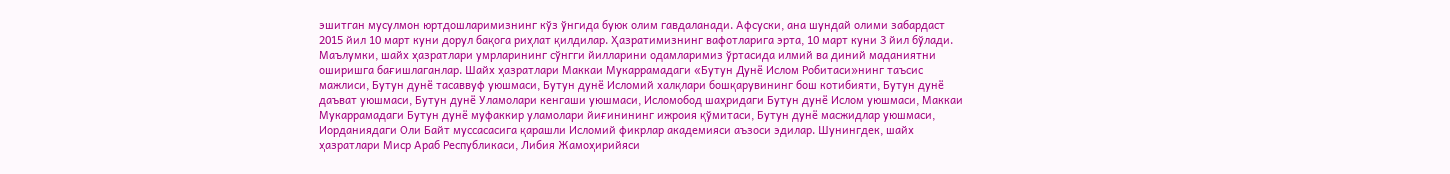эшитган мусулмон юртдошларимизнинг кўз ўнгида буюк олим гавдаланади. Афсуски, ана шундай олими забардаст 2015 йил 10 март куни дорул бақога риҳлат қилдилар. Ҳазратимизнинг вафотларига эрта, 10 март куни 3 йил бўлади. Маълумки, шайх ҳазратлари умрларининг сўнгги йилларини одамларимиз ўртасида илмий ва диний маданиятни оширишга бағишлаганлар. Шайх ҳазратлари Маккаи Мукаррамадаги «Бутун Дунё Ислом Робитаси»нинг таъсис мажлиси, Бутун дунё тасаввуф уюшмаси, Бутун дунё Исломий халқлари бошқарувининг бош котибияти, Бутун дунё даъват уюшмаси, Бутун дунё Уламолари кенгаши уюшмаси, Исломобод шаҳридаги Бутун дунё Ислом уюшмаси, Маккаи Мукаррамадаги Бутун дунё муфаккир уламолари йиғинининг ижроия қўмитаси, Бутун дунё масжидлар уюшмаси, Иорданиядаги Оли Байт муссасасига қарашли Исломий фикрлар академияси аъзоси эдилар. Шунингдек, шайх ҳазратлари Миср Араб Республикаси, Либия Жамоҳирийяси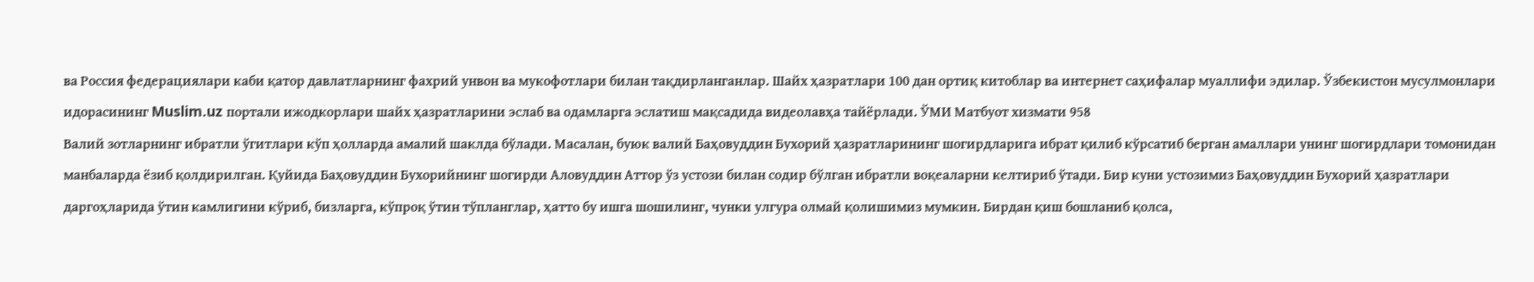ва Россия федерациялари каби қатор давлатларнинг фахрий унвон ва мукофотлари билан тақдирланганлар. Шайх ҳазратлари 100 дан ортиқ китоблар ва интернет саҳифалар муаллифи эдилар. Ўзбекистон мусулмонлари идорасининг Muslim.uz портали ижодкорлари шайх ҳазратларини эслаб ва одамларга эслатиш мақсадида видеолавҳа тайёрлади. ЎМИ Матбуот хизмати 958
Валий зотларнинг ибратли ўгитлари кўп ҳолларда амалий шаклда бўлади. Масалан, буюк валий Баҳовуддин Бухорий ҳазратларининг шогирдларига ибрат қилиб кўрсатиб берган амаллари унинг шогирдлари томонидан манбаларда ёзиб қолдирилган. Қуйида Баҳовуддин Бухорийнинг шогирди Аловуддин Аттор ўз устози билан содир бўлган ибратли воқеаларни келтириб ўтади. Бир куни устозимиз Баҳовуддин Бухорий ҳазратлари даргоҳларида ўтин камлигини кўриб, бизларга, кўпроқ ўтин тўпланглар, ҳатто бу ишга шошилинг, чунки улгура олмай қолишимиз мумкин. Бирдан қиш бошланиб қолса,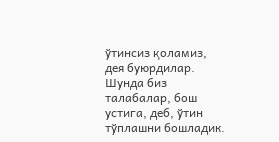ўтинсиз қоламиз, дея буюрдилар. Шунда биз талабалар, бош устига, деб, ўтин тўплашни бошладик.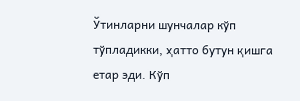Ўтинларни шунчалар кўп тўпладикки, ҳатто бутун қишга етар эди. Кўп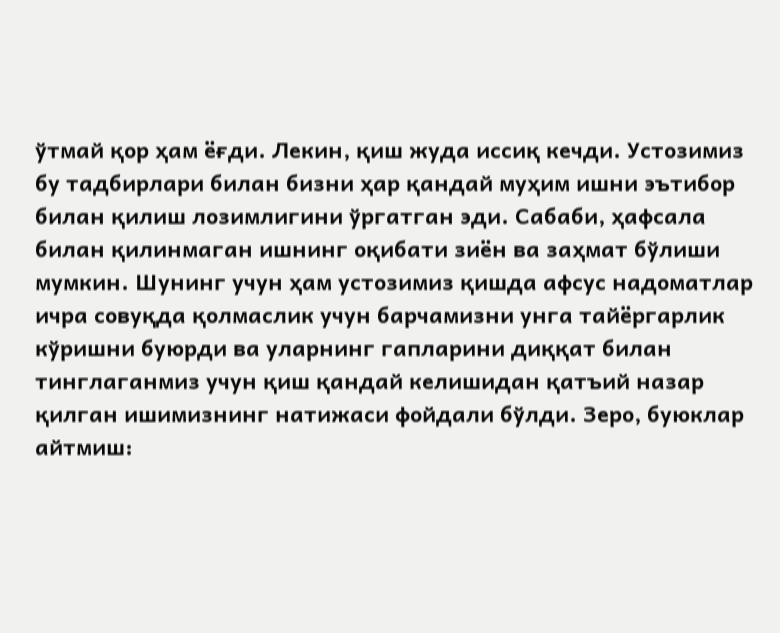ўтмай қор ҳам ёғди. Лекин, қиш жуда иссиқ кечди. Устозимиз бу тадбирлари билан бизни ҳар қандай муҳим ишни эътибор билан қилиш лозимлигини ўргатган эди. Сабаби, ҳафсала билан қилинмаган ишнинг оқибати зиён ва заҳмат бўлиши мумкин. Шунинг учун ҳам устозимиз қишда афсус надоматлар ичра совуқда қолмаслик учун барчамизни унга тайёргарлик кўришни буюрди ва уларнинг гапларини диққат билан тинглаганмиз учун қиш қандай келишидан қатъий назар қилган ишимизнинг натижаси фойдали бўлди. Зеро, буюклар айтмиш: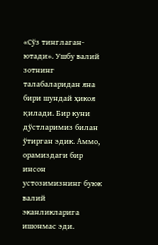«Сўз тинглаган- ютади». Ушбу валий зотнинг талабаларидан яна бири шундай ҳикоя қилади. Бир куни дўстларимиз билан ўтирган эдик. Аммо, орамиздаги бир инсон устозимизнинг буюк валий эканликларига ишонмас эди.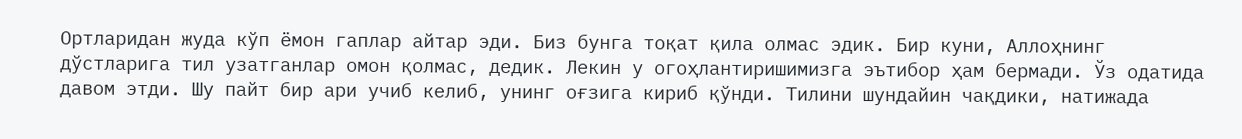Ортларидан жуда кўп ёмон гаплар айтар эди. Биз бунга тоқат қила олмас эдик. Бир куни, Аллоҳнинг дўстларига тил узатганлар омон қолмас, дедик. Лекин у огоҳлантиришимизга эътибор ҳам бермади. Ўз одатида давом этди. Шу пайт бир ари учиб келиб, унинг оғзига кириб қўнди. Тилини шундайин чақдики, натижада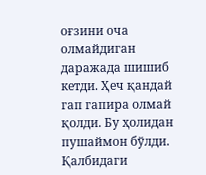оғзини оча олмайдиган даражада шишиб кетди. Ҳеч қандай гап гапира олмай қолди. Бу ҳолидан пушаймон бўлди. Қалбидаги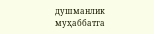душманлик муҳаббатга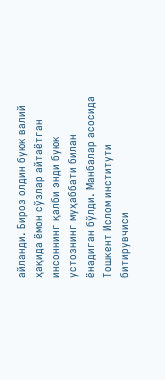айланди. Бироз олдин буюк валий ҳақида ёмон сўзлар айтаётган инсоннинг қалби энди буюк устознинг муҳаббати билан ёнадиган бўлди. Манбалар асосида Тошкент Ислом институти битирувчиси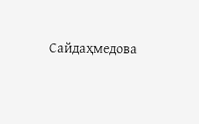Сайдаҳмедова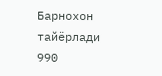Барнохон тайёрлади 990